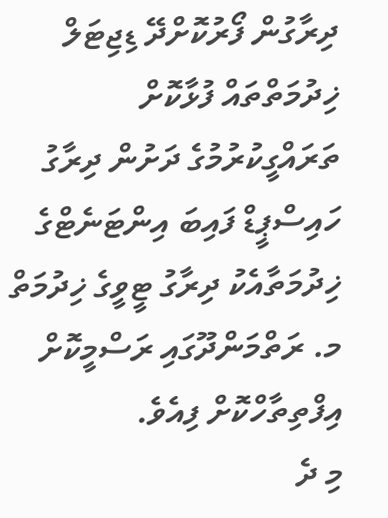ދިރާގުން ފޯރުކޮށްދޭ ޑިޖިޓަލް ޚިދުމަތްތައް ފުޅާކޮށް ތަރައްގީކުރުމުގެ ދަށުން ދިރާގު ހައިސްޕީޑް ފައިބަ އިންޓަނެޓްގެ ޚިދުމަތާއެކު ދިރާގު ޓީވީގެ ޚިދުމަތް މ. ރަތްމަންދޫގައި ރަސްމީކޮށް އިފްތިތާހްކޮށް ފިއެވެ.
މި ދެ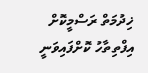ޚިދުމަތް ރަސްމީކޮށް އިފްތިތާހު ކޮށްފައިވަނީ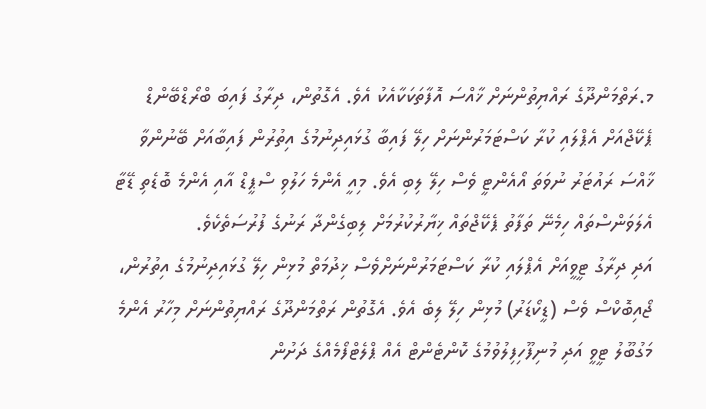މ.ރަތްމަންދޫގެ ރައްޔިތުންނަށް ޚާއްސަ އޮފާތަކަކާއެކު އެވެ. އެގޮތުން، ދިރާގު ފައިބަ ބްރޯޑްބޭންޑް ޕެކޭޖްއަށް އެޕްލައި ކުރާ ކަސްޓަމަރުންނަށް ހިލޭ ފައިބާ ގުޅައިދިނުމުގެ އިތުރުން ފައިބާއަށް ބޭނުންވާ ޚާއްސަ ރައުޓަރު ނުވަތަ އޯއެންޓީ ވެސް ހިލޭ ލިބި އެވެ. މިއީ އެންމެ ހަލުވި ސްޕީޑް އާއި އެންމެ ބޮޑެތި ޑޭޓާ އެލަވަންސްތައް ހިމެނޭ ތަފާތު ޕެކޭޖްތައް ޚިޔާރުކުރުމަށް ލިބިގެންދާ ރަނުގެ ފުރުސަތެކެވެ.
އަދި ދިރާގު ޓީވީއަށް އެޕްލައި ކުރާ ކަސްޓަމަރުންނަށްވެސް ޚިދުމަތް މުޅިން ހިލޭ ގުޅައިދިނުމުގެ އިތުރުން، ޖޯއިބޮކްސް ވެސް (ޑީކޯޑަރު) މުޅިން ހިލޭ ލިބެ އެވެ. އެގޮތުން ރަތްމަންދޫގެ ރައްޔިތުންނަށް މިހާރު އެންމެ މަގުބޫލު ޓީވީ އަދި މުނިފޫހިފިލުވުމުގެ ކޮންޓެންޓް އެއް ޕްލެޓްފޯމެއްގެ ދަށުން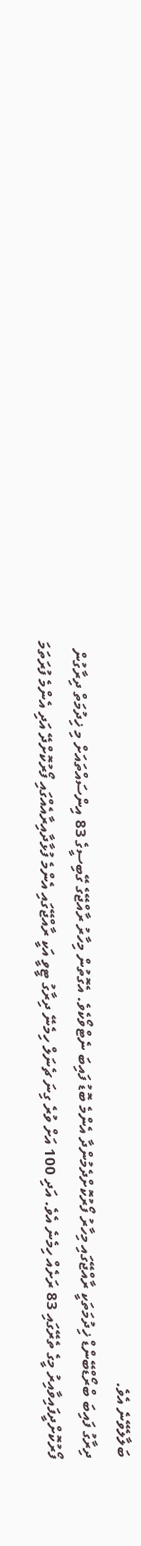ބަލާލެވޭނެ އެވެ.
ދިރާގު ފައިބަ ބްރޯޑްބޭންޑް ޚިދުމަތަކީ ރާއްޖޭގައި މިހާރު ފޯރުކޮށްދެމުންދާ އެންމެ ބޮޑު ފައިބަ ނެޓްވޯކެވެ. އެގޮތުން މިހާރު ރާއްޖޭގެ ގޭބިސީގެ 83 އިންސައްތައަށް މި ޚިދުމަތް ދިރާގުން ފޯރުކޮށްދީފައިވާއިރު މީގެ ތެރޭގައި 83 ރަށެއް ހިމެނެ އެވެ. އަދި 100 އަށް ވުރެ ގިނަ ޗެނަލް ހިމެނޭ ދިރާގު ޓީވީ އަކީ ރާއްޖޭގައި އެންމެ ފުޅާދާއިރާއެއްގައި ފޯރުކޮށްދޭ އަދި އެންމެ ފުރަތަމަ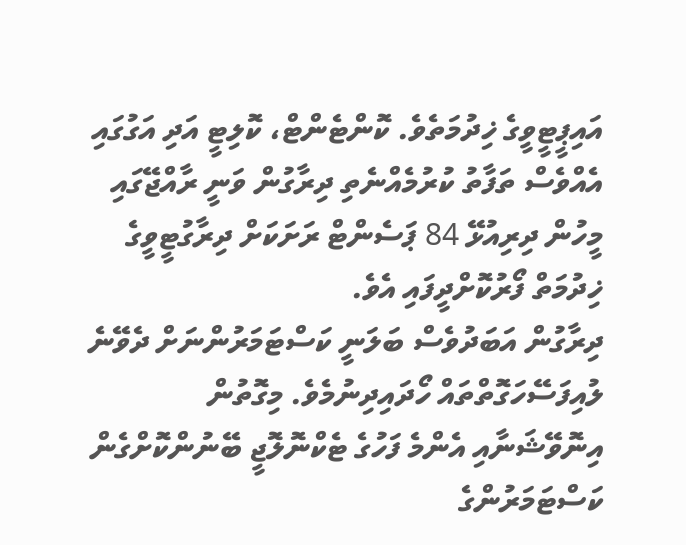އައިޕީޓީވީގެ ޚިދުމަތެވެ. ކޮންޓެންޓް، ކޮލިޓީ އަދި އަގުގައި އެއްވެސް ތަފާތު ކުރުމެއްނެތި ދިރާގުން ވަނީ ރާއްޖޭގައި މީހުން ދިރިއުޅޭ 84 ޕަސެންޓް ރަށަކަށް ދިރާގުޓީވީގެ ޚިދުމަތް ފޯރުކޮށްދީފައި އެވެ.
ދިރާގުން އަބަދުވެސް ބަލަނީ ކަސްޓަމަރުންނަށް ދެވޭނެ ލުއިފަސޭހަގޮތްތައް ހޯދައިދިނުމެވެ. މިގޮތުން އިނޮވޭޝަނާއި އެންމެ ފަހުގެ ޓެކްނޮލޮޖީ ބޭނުންކޮށްގެން ކަސްޓަމަރުންގެ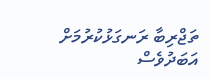ތަޖްރިބާ ރަނގަޅުކުރުމަށް އަބަދުވެސް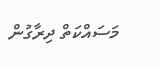މަސައްކަތް ދިރާގުން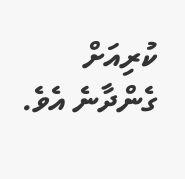ކުރިއަށް ގެންދާނެ އެވެ.